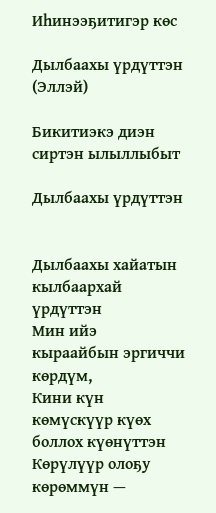Иһинээҕитигэр көс

Дылбаахы үрдүттэн (Эллэй)

Бикитиэкэ диэн сиртэн ылыллыбыт

Дылбаахы үрдүттэн


Дылбаахы хайатын кылбаархай үрдүттэн
Мин ийэ кыраайбын эргиччи көрдүм,
Кини күн көмүскүүр күөх боллох күөнүттэн
Көрүлүүр олоҕу көрөммүн —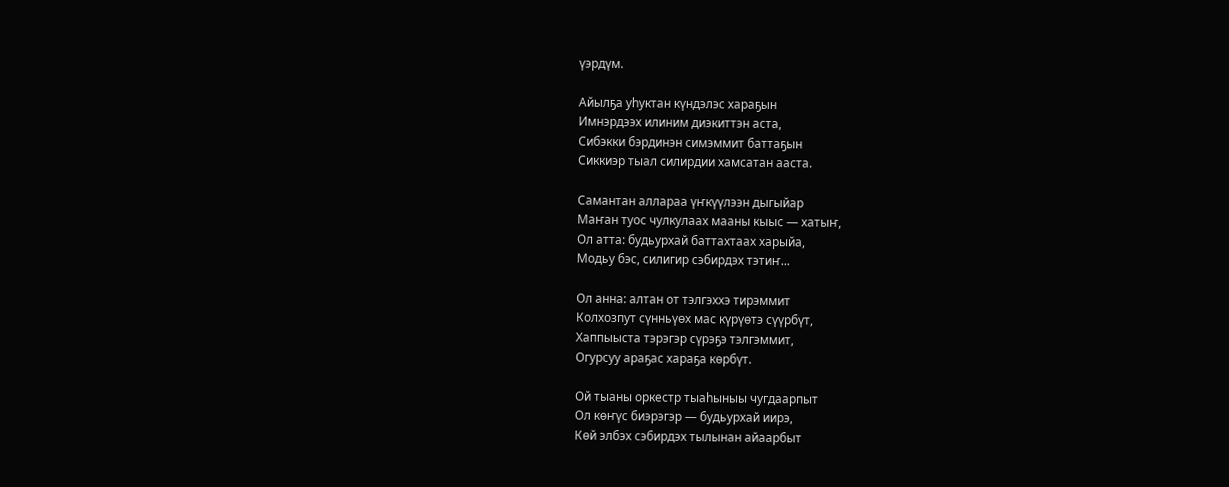үэрдүм.

Айылҕа уһуктан күндэлэс хараҕын
Имнэрдээх илиним диэкиттэн аста,
Сибэкки бэрдинэн симэммит баттаҕын
Сиккиэр тыал силирдии хамсатан ааста.

Самантан аллараа үҥкүүлээн дыгыйар
Маҥан туос чулкулаах мааны кыыс — хатыҥ,
Ол атта: будьурхай баттахтаах харыйа,
Модьу бэс, силигир сэбирдэх тэтиҥ...

Ол анна: алтан от тэлгэххэ тирэммит
Колхозпут сүнньүөх мас күрүөтэ сүүрбүт,
Хаппыыста тэрэгэр сүрэҕэ тэлгэммит,
Огурсуу араҕас хараҕа көрбүт.

Ой тыаны оркестр тыаһыныы чугдаарпыт
Ол көҥүс биэрэгэр — будьурхай иирэ,
Көй элбэх сэбирдэх тылынан айаарбыт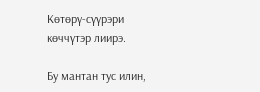Көтөрү-сүүрэри көччүтэр лиирэ.

Бу мантан тус илин,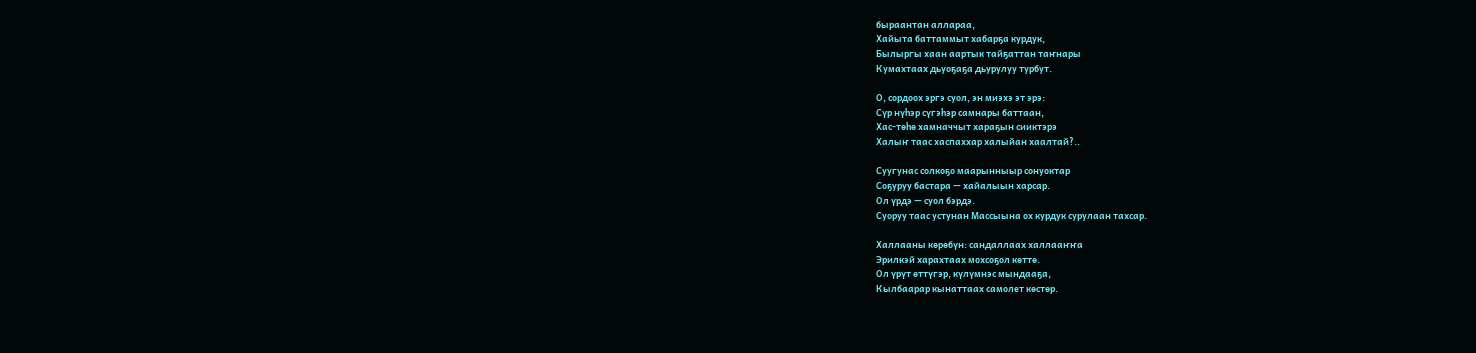быраантан аллараа,
Хайыта баттаммыт хабарҕа курдук,
Былыргы хаан аартык тайҕаттан таҥнары
Кумахтаах дьуоҕаҕа дьурулуу турбут.

О, сордоох эргэ суол, эн миэхэ эт эрэ:
Сүр нүһэр сүгэһэр самнары баттаан,
Хас-төһө хамначчыт хараҕын сииктэрэ
Халыҥ таас хаспаххар халыйан хаалтай?..

Суугунас солкоҕо маарынныыр сонуоктар
Соҕуруу бастара — хайалыын харсар.
Ол үрдэ — суол бэрдэ.
Суоруу таас устунан Массыына ох курдук сурулаан тахсар.

Халлааны көрөбүн: сандаллаах халлааҥҥа
Эрилкэй харахтаах мохсоҕол көттө.
Ол үрүт өттүгэр, күлүмнэс мындааҕа,
Кылбаарар кынаттаах самолет көстөр.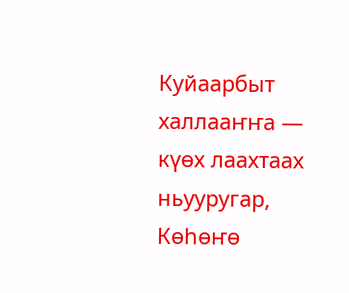Куйаарбыт халлааҥҥа — күөх лаахтаах ньууругар,
Көһөҥө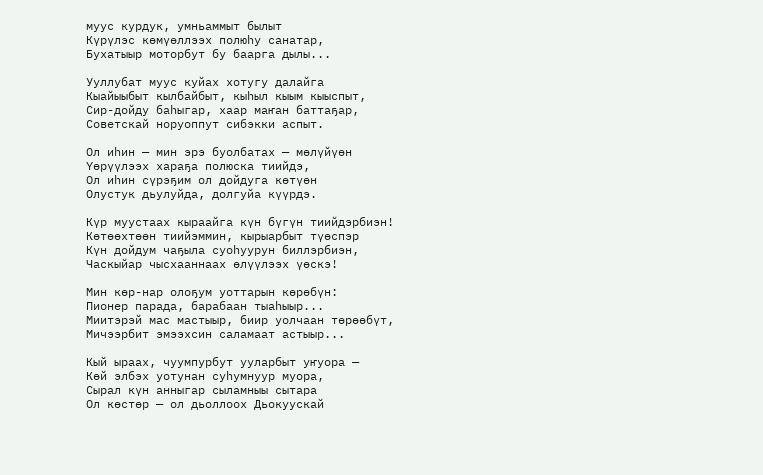муус курдук, умньаммыт былыт
Күрүлэс көмүөллээх полюһу санатар,
Бухатыыр моторбут бу баарга дылы...

Ууллубат муус куйах хотугу далайга
Кыайыыбыт кылбайбыт, кыһыл кыым кыыспыт,
Сир-дойду баһыгар, хаар маҥан баттаҕар,
Советскай норуоппут сибэкки аспыт.

Ол иһин — мин эрэ буолбатах — мөлүйүөн
Үөрүүлээх хараҕа полюска тиийдэ,
Ол иһин сүрэҕим ол дойдуга көтүөн
Олустук дьулуйда, долгуйа күүрдэ.

Күр муустаах кыраайга күн бүгүн тиийдэрбиэн!
Көтөөхтөөн тиийэммин, кырыарбыт түөспэр
Күн дойдум чаҕыла суоһуурун биллэрбиэн,
Часкыйар чысхааннаах өлүүлээх үөскэ!

Мин көр-нар олоҕум уоттарын көрөбүн:
Пионер парада, барабаан тыаһыыр...
Миитэрэй мас мастыыр, биир уолчаан төрөөбүт,
Мичээрбит эмээхсин саламаат астыыр...

Кый ыраах, чуумпурбут ууларбыт уҥуора —
Көй элбэх уотунан суһумнуур муора,
Сырал күн анныгар сыламныы сытара
Ол көстөр — ол дьоллоох Дьокуускай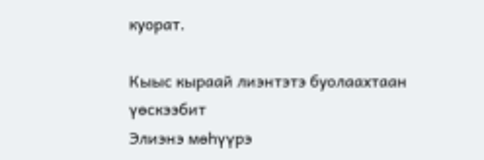куорат.

Кыыс кыраай лиэнтэтэ буолаахтаан үөскээбит
Элиэнэ мөһүүрэ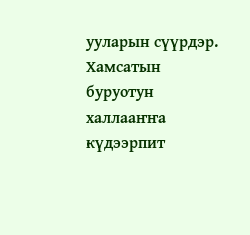ууларын сүүрдэр.
Хамсатын буруотун халлааҥҥа күдээрпит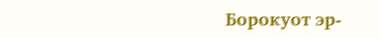Борокуот эр-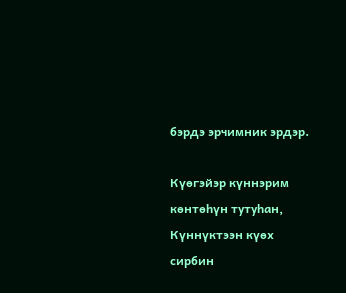бэрдэ эрчимник эрдэр.

Күөгэйэр күннэрим көнтөһүн тутуһан,
Күннүктээн күөх сирбин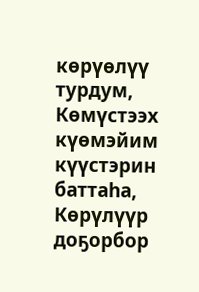көрүөлүү турдум,
Көмүстээх күөмэйим күүстэрин баттаһа,
Көрүлүүр доҕорбор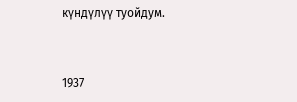күндүлүү туойдум.


1937